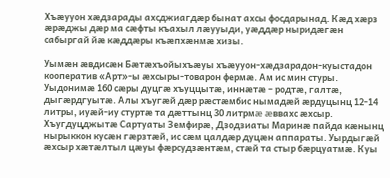Хъæууон хæдзарады ахсджиагдæр бынат ахсы фосдарынад. Кæд хæрз æрæджы дæр ма сæфты къахыл лæууыди, уæддæр ныридæгæн сабыргай йæ кæддæры къæпхæнмæ хизы.

Уымæн æвдисæн Бæтæхъойыхъæуы хъæууон-хæдзарадон-куыстадон кооператив «Арт»-ы æхсыры-товарон фермæ. Ам ис мин стуры. Уыдонимæ 160 сæры дуцгæ хъуццытæ, иннæтæ – родтæ, галтæ, дыгæрдгуытæ. Алы хъугæй дæр рæстæмбис нымадæй æрдуцынц 12-14 литры, иуæй-иу стуртæ та дæттынц 30 литрмæ æввахс æхсыр.
Хъугдуцджытæ Сартуаты Земфирæ, Дзодзиаты Маринæ пайда кæнынц нырыккон кусæн гæрзтæй, ис сæм цалдæр дуцæн аппараты. Уырдыгæй æхсыр хæтæлтыл цæуы фæрсудзæнтæм, стæй та стыр бæрцуатмæ. Куы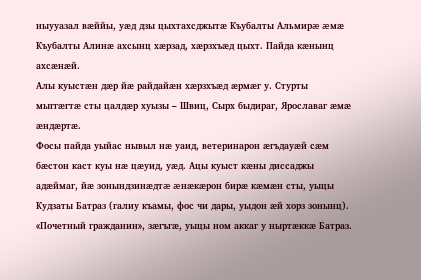ныууазал вæййы, уæд дзы цыхтахсджытæ Къубалты Альмирæ æмæ Къубалты Алинæ ахсынц хæрзад, хæрзхъæд цыхт. Пайда кæнынц ахсæнæй.
Алы куыстæн дæр йæ райдайæн хæрзхъæд æрмæг у. Стурты мыггæгтæ сты цалдæр хуызы – Швиц, Сырх быдираг, Ярославаг æмæ æндæртæ.
Фосы пайда уыйас нывыл нæ уаид, ветеринарон æгъдауæй сæм бæстон каст куы нæ цæуид, уæд. Ацы куыст кæны диссаджы адæймаг, йæ зонындзинæдтæ æнæкæрон бирæ кæмæн сты, уыцы Кудзаты Батраз (галиу къамы, фос чи дары, уыдон æй хорз зонынц). «Почетный гражданин», зæгъгæ, уыцы ном аккаг у ныртæккæ Батраз.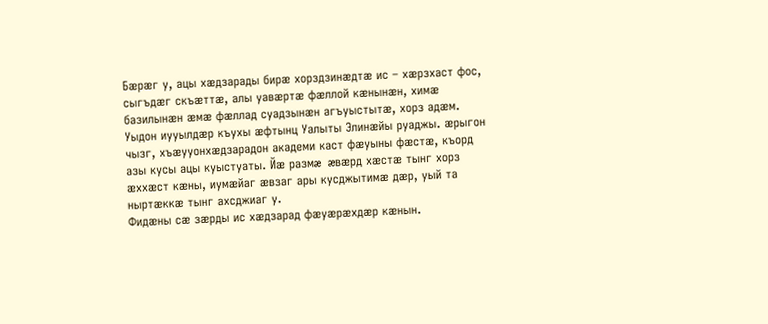Бæрæг у, ацы хæдзарады бирæ хорздзинæдтæ ис – хæрзхаст фос, сыгъдæг скъæттæ, алы уавæртæ фæллой кæнынæн, химæ базилынæн æмæ фæллад суадзынæн агъуыстытæ, хорз адæм. Уыдон иууылдæр къухы æфтынц Уалыты Элинæйы руаджы. æрыгон чызг, хъæууонхæдзарадон академи каст фæуыны фæстæ, къорд азы кусы ацы куыстуаты. Йæ размæ æвæрд хæстæ тынг хорз æххæст кæны, иумæйаг æвзаг ары кусджытимæ дæр, уый та ныртæккæ тынг ахсджиаг у.
Фидæны сæ зæрды ис хæдзарад фæуæрæхдæр кæнын.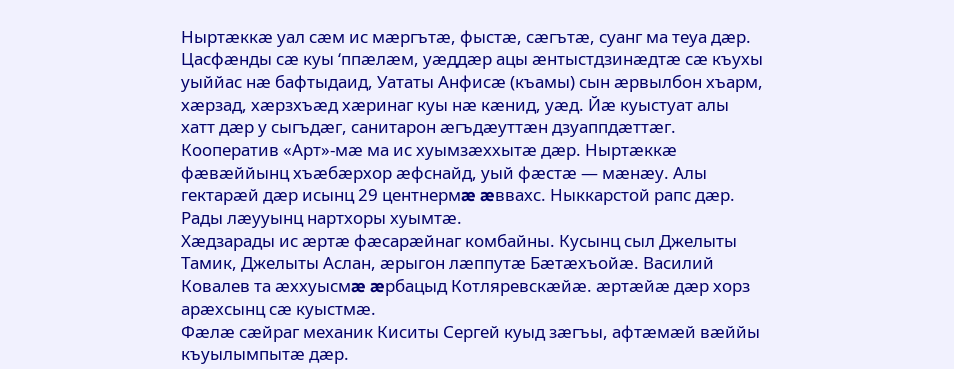Ныртæккæ уал сæм ис мæргътæ, фыстæ, сæгътæ, суанг ма теуа дæр.
Цасфæнды сæ куы ‘ппæлæм, уæддæр ацы æнтыстдзинæдтæ сæ къухы уыййас нæ бафтыдаид, Уататы Анфисæ (къамы) сын æрвылбон хъарм, хæрзад, хæрзхъæд хæринаг куы нæ кæнид, уæд. Йæ куыстуат алы хатт дæр у сыгъдæг, санитарон æгъдæуттæн дзуаппдæттæг.
Кооператив «Арт»-мæ ма ис хуымзæххытæ дæр. Ныртæккæ фæвæййынц хъæбæрхор æфснайд, уый фæстæ — мæнæу. Алы гектарæй дæр исынц 29 центнермæ æввахс. Ныккарстой рапс дæр. Рады лæууынц нартхоры хуымтæ.
Хæдзарады ис æртæ фæсарæйнаг комбайны. Кусынц сыл Джелыты Тамик, Джелыты Аслан, æрыгон лæппутæ Бæтæхъойæ. Василий Ковалев та æххуысмæ æрбацыд Котляревскæйæ. æртæйæ дæр хорз арæхсынц сæ куыстмæ.
Фæлæ сæйраг механик Киситы Сергей куыд зæгъы, афтæмæй вæййы къуылымпытæ дæр.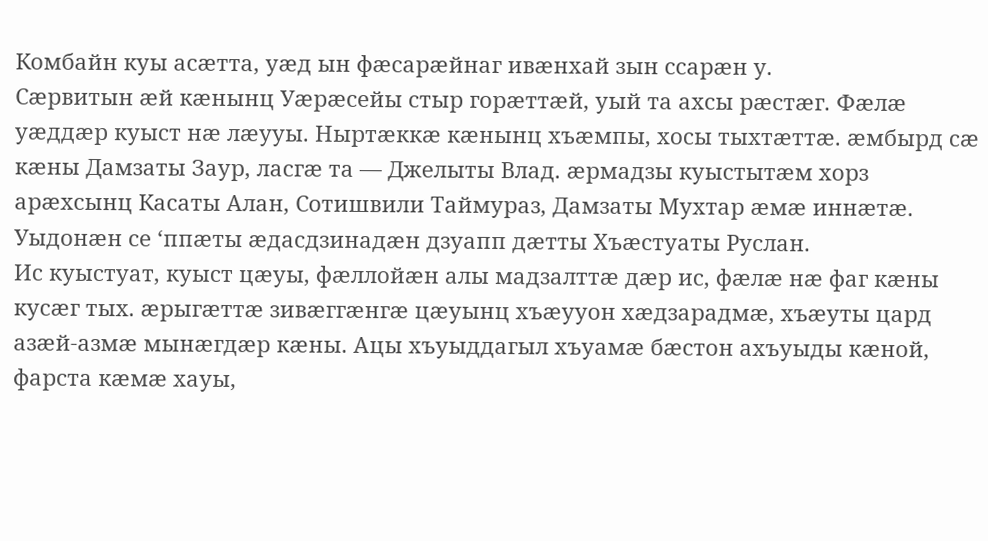Комбайн куы асæтта, уæд ын фæсарæйнаг ивæнхай зын ссарæн у.
Сæрвитын æй кæнынц Уæрæсейы стыр горæттæй, уый та ахсы рæстæг. Фæлæ уæддæр куыст нæ лæууы. Ныртæккæ кæнынц хъæмпы, хосы тыхтæттæ. æмбырд сæ кæны Дамзаты Заур, ласгæ та — Джелыты Влад. æрмадзы куыстытæм хорз арæхсынц Касаты Алан, Сотишвили Таймураз, Дамзаты Мухтар æмæ иннæтæ.
Уыдонæн се ‘ппæты æдасдзинадæн дзуапп дæтты Хъæстуаты Руслан.
Ис куыстуат, куыст цæуы, фæллойæн алы мадзалттæ дæр ис, фæлæ нæ фаг кæны кусæг тых. æрыгæттæ зивæггæнгæ цæуынц хъæууон хæдзарадмæ, хъæуты цард азæй-азмæ мынæгдæр кæны. Ацы хъуыддагыл хъуамæ бæстон ахъуыды кæной, фарста кæмæ хауы,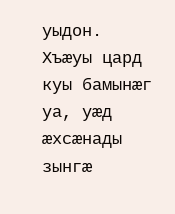уыдон.
Хъæуы цард куы бамынæг уа, уæд æхсæнады зынгæ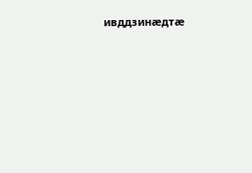ивддзинæдтæ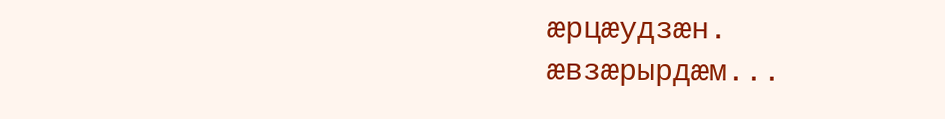æрцæудзæн.
æвзæрырдæм...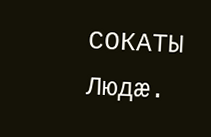СОКАТЫ Людæ.